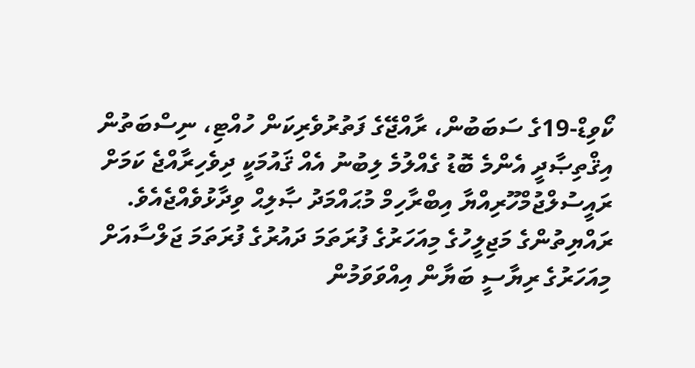ކޯވިޑް-19ގެ ސަބަބުން، ރާއްޖޭގެ ފަތުރުވެރިކަން ހުއްޓި، ނިސްބަތުން އިޤްތިޞާދީ އެންމެ ބޮޑު ގެއްލުމެ ލިބުނު އެއް ޤައުމަކީ ދިވެހިރާއްޖެ ކަމަށް ރައީސުލްޖުމްހޫރިއްޔާ އިބްރާހިމް މުޙައްމަދު ޞާލިޙް ވިދާޅުވެއްޖެއެވެ.
ރައްޔިތުންގެ މަޖިލީހުގެ މިއަހަރުގެ ފުރަތަމަ ދައުރުގެ ފުރަތަމަ ޖަލްސާއަށް މިއަހަރުގެ ރިޔާސީ ބަޔާން އިއްވަވަމުން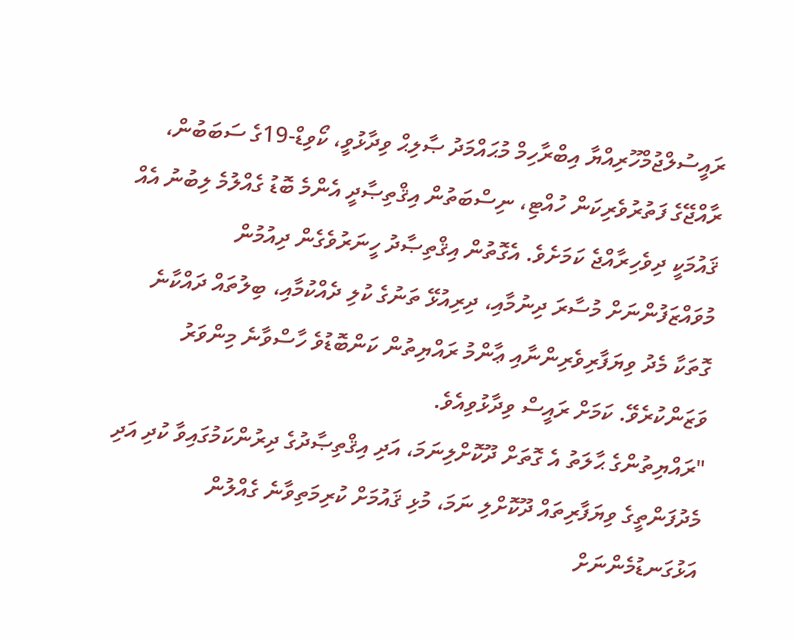ރައީސުލްޖުމްހޫރިއްޔާ އިބްރާހިމް މުޙައްމަދު ޞާލިޙް ވިދާޅުވީ، ކޯވިޑް-19ގެ ސަބަބުން، ރާއްޖޭގެ ފަތުރުވެރިކަން ހުއްޓި، ނިސްބަތުން އިޤްތިޞާދީ އެންމެ ބޮޑު ގެއްލުމެ ލިބުނު އެއް ޤައުމަކީ ދިވެހިރާއްޖެ ކަމަށެވެ. އެގޮތުން އިޤްތިޞާދު ހީނަރުވެގެން ދިއުމުން މުވައްޒަފުންނަށް މުސާރަ ދިނުމާއި، ދިރިއުޅޭ ތަނުގެ ކުލި ދެއްކުމާއި، ބިލުތައް ދައްކާނެ ގޮތަކާ މެދު ވިޔަފާރިވެރިންނާއި ޢާންމު ރައްޔިތުން ކަންބޮޑުވެ ހާސްވާނެ މިންވަރު ވަޒަންކުރެވޭ. ކަމަށް ރައީސް ވިދާޅުވިއެވެ.
"ރައްޔިތުންގެ ޙާލަތު އެ ގޮތަށް ދޫކޮށްލިނަމަ، އަދި އިޤްތިޞާދުގެ ދިރުންކަމުގައިވާ ކުދި އަދި މެދުފަންތީގެ ވިޔަފާރިތައް ދޫކޮށްލި ނަމަ، މުޅި ޤައުމަށް ކުރިމަތިވާނެ ގެއްލުން އަޅުގަނޑުމެންނަށް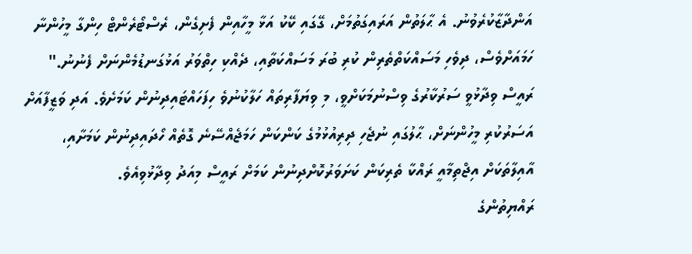އަންދާޒާކުރެވުނު. އެ ޙާލަތުން އަރައިގަތުމަށް، ގޭގައި ކޭކު އަޅާ މީހާއިން ފެށިގެން، ރެސްޓޯރެންޓް ހިންގާ މީހުންނާ ހަމައަށްވެސް، ދިވެހި މަސައްކަތްތެރިން ކުރި ބުރަ މަސައްކަތާއި، ދެއްކި ހިތްވަރު އަޅުގަނޑުމެންނަށް ފެނުނު."
ރައީސް ވިދާޅުވީ ސަރުކާރުގެ ވިސްނުމަކަށްވީ، މި ވިޔަފާރިތައް ހަލާކުނުވެ ހިފަހައްޓައިދިނުން ކަމަށެވެ. އަދި ވަޒީފާއަށް އަސަރުކުރި މީހުންނަށް، ޙާލުގައި ނުޖެހި ދިރިއުޅުމުގެ ކަންކަން ހަމަޖެއްސޭނެ ގޮތެއް ހޯދައިދިނުން ކަމަށާއި، އާއިލާތަކަށް އިޖްތިމާއީ ރައްކާ ތެރިކަން ކަށަވަރުކޮށްދިނުން ކަމަށް ރައީސް މިއަދު ވިދާޅުވިއެވެ.
ރައްޔިތުންގެ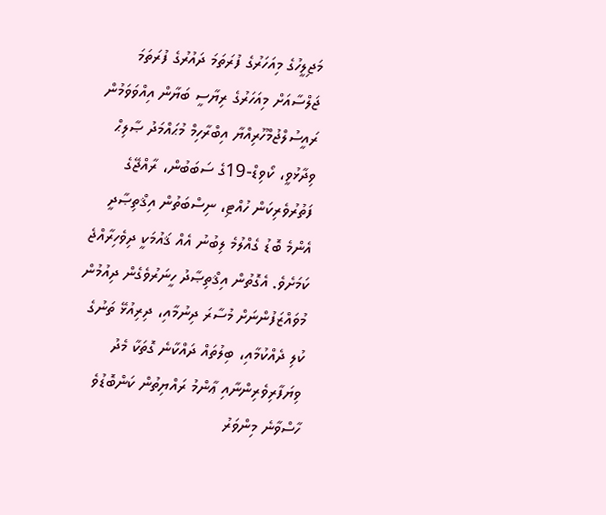މަޖިލީހުގެ މިއަހަރުގެ ފުރަތަމަ ދައުރުގެ ފުރަތަމަ ޖަލްސާއަށް މިއަހަރުގެ ރިޔާސީ ބަޔާން އިއްވަވަމުން ރައީސުލްޖުމްހޫރިއްޔާ އިބްރާހިމް މުޙައްމަދު ޞާލިޙް ވިދާޅުވީ، ކޯވިޑް-19ގެ ސަބަބުން، ރާއްޖޭގެ ފަތުރުވެރިކަން ހުއްޓި، ނިސްބަތުން އިޤްތިޞާދީ އެންމެ ބޮޑު ގެއްލުމެ ލިބުނު އެއް ޤައުމަކީ ދިވެހިރާއްޖެ ކަމަށެވެ. އެގޮތުން އިޤްތިޞާދު ހީނަރުވެގެން ދިއުމުން މުވައްޒަފުންނަށް މުސާރަ ދިނުމާއި، ދިރިއުޅޭ ތަނުގެ ކުލި ދެއްކުމާއި، ބިލުތައް ދައްކާނެ ގޮތަކާ މެދު ވިޔަފާރިވެރިންނާއި ޢާންމު ރައްޔިތުން ކަންބޮޑުވެ ހާސްވާނެ މިންވަރު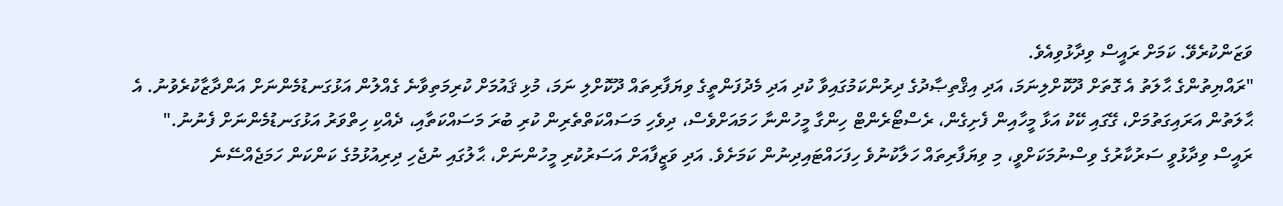ވަޒަންކުރެވޭ. ކަމަށް ރައީސް ވިދާޅުވިއެވެ.
"ރައްޔިތުންގެ ޙާލަތު އެ ގޮތަށް ދޫކޮށްލިނަމަ، އަދި އިޤްތިޞާދުގެ ދިރުންކަމުގައިވާ ކުދި އަދި މެދުފަންތީގެ ވިޔަފާރިތައް ދޫކޮށްލި ނަމަ، މުޅި ޤައުމަށް ކުރިމަތިވާނެ ގެއްލުން އަޅުގަނޑުމެންނަށް އަންދާޒާކުރެވުނު. އެ ޙާލަތުން އަރައިގަތުމަށް، ގޭގައި ކޭކު އަޅާ މީހާއިން ފެށިގެން، ރެސްޓޯރެންޓް ހިންގާ މީހުންނާ ހަމައަށްވެސް، ދިވެހި މަސައްކަތްތެރިން ކުރި ބުރަ މަސައްކަތާއި، ދެއްކި ހިތްވަރު އަޅުގަނޑުމެންނަށް ފެނުނު."
ރައީސް ވިދާޅުވީ ސަރުކާރުގެ ވިސްނުމަކަށްވީ، މި ވިޔަފާރިތައް ހަލާކުނުވެ ހިފަހައްޓައިދިނުން ކަމަށެވެ. އަދި ވަޒީފާއަށް އަސަރުކުރި މީހުންނަށް، ޙާލުގައި ނުޖެހި ދިރިއުޅުމުގެ ކަންކަން ހަމަޖެއްސޭނެ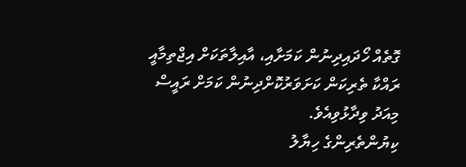ގޮތެއް ހޯދައިދިނުން ކަމަށާއި، އާއިލާތަކަށް އިޖްތިމާއީ ރައްކާ ތެރިކަން ކަށަވަރުކޮށްދިނުން ކަމަށް ރައީސް މިއަދު ވިދާޅުވިއެވެ.
ކިޔުންތެރިންގެ ހިޔާލު